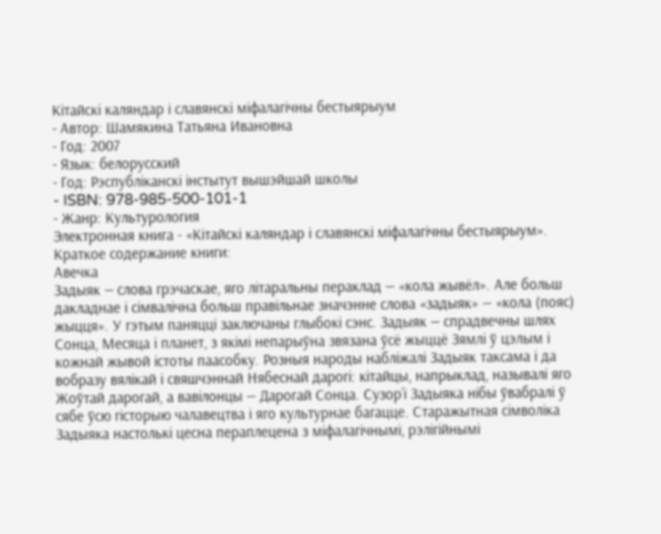Кітайскі каляндар і славянскі міфалагічны бестыярыум
- Автор: Шамякина Татьяна Ивановна
- Год: 2007
- Язык: белорусский
- Год: Рэспубліканскі інстытут вышэйшай школы
- ISBN: 978-985-500-101-1
- Жанр: Культурология
Электронная книга - «Кітайскі каляндар і славянскі міфалагічны бестыярыум». Краткое содержание книги:
Авечка
Задыяк — слова грэчаскае, яго літаральны пераклад — «кола жывёл». Але больш дакладнае і сімвалічна больш правільнае значэнне слова «задыяк» — «кола (пояс) жыцця». У гэтым паняцці заключаны глыбокі сэнс. Задыяк — спрадвечны шлях Сонца, Месяца і планет, з якімі непарыўна звязана ўсё жыццё Зямлі ў цэлым і кожнай жывой істоты паасобку. Розныя народы набліжалі Задыяк таксама і да вобразу вялікай і свяшчэннай Нябеснай дарогі: кітайцы, напрыклад, называлі яго Жоўтай дарогай, а вавілонцы — Дарогай Сонца. Сузор’і Задыяка нібы ўвабралі ў сябе ўсю гісторыю чалавецтва і яго культурнае багацце. Старажытная сімволіка Задыяка настолькі цесна пераплецена з міфалагічнымі, рэлігійнымі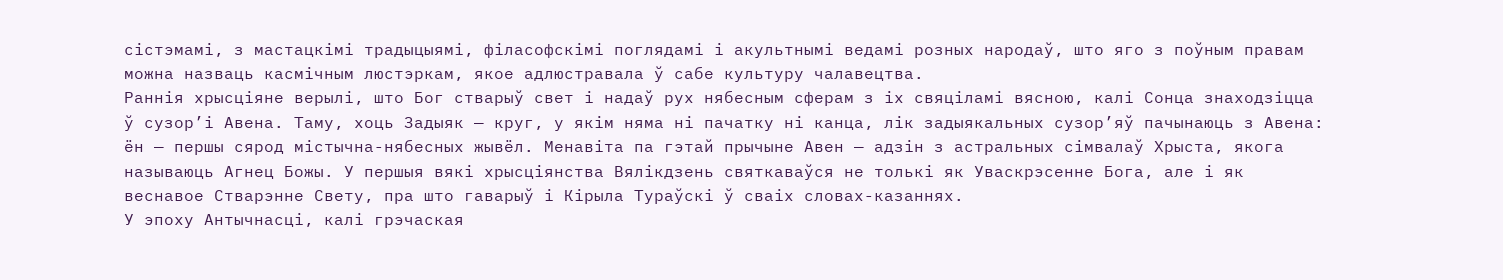сістэмамі, з мастацкімі традыцыямі, філасофскімі поглядамі і акультнымі ведамі розных народаў, што яго з поўным правам можна назваць касмічным люстэркам, якое адлюстравала ў сабе культуру чалавецтва.
Раннія хрысціяне верылі, што Бог стварыў свет і надаў рух нябесным сферам з іх свяціламі вясною, калі Сонца знаходзіцца ў сузор’і Авена. Таму, хоць Задыяк — круг, у якім няма ні пачатку ні канца, лік задыякальных сузор’яў пачынаюць з Авена: ён — першы сярод містычна-нябесных жывёл. Менавіта па гэтай прычыне Авен — адзін з астральных сімвалаў Хрыста, якога называюць Агнец Божы. У першыя вякі хрысціянства Вялікдзень святкаваўся не толькі як Уваскрэсенне Бога, але і як веснавое Стварэнне Свету, пра што гаварыў і Кірыла Тураўскі ў сваіх словах-казаннях.
У эпоху Антычнасці, калі грэчаская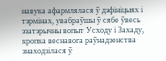навука афармлялася ў дэфініцыях і тэрмінах, увабраўшы ў сябе ўвесь эзатэрычны вопыт Усходу і Захаду, кропка веснавога раўнадзенства знаходзілася ў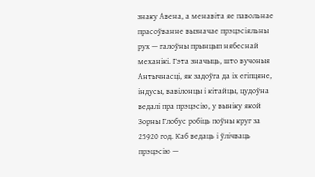знаку Авена, а менавіта яе павольнае прасоўванне вызначае прэцэсіяльны рух — галоўны прынцып нябеснай механікі. Гэта значыць, што вучоныя Антычнасці, як задоўга да іх егіпцяне, індусы, вавілонцы і кітайцы, цудоўна ведалі пра прэцэсію, у выніку якой Зорны Глобус робіць поўны круг за 25920 год. Каб ведаць і ўлічваць прэцэсію —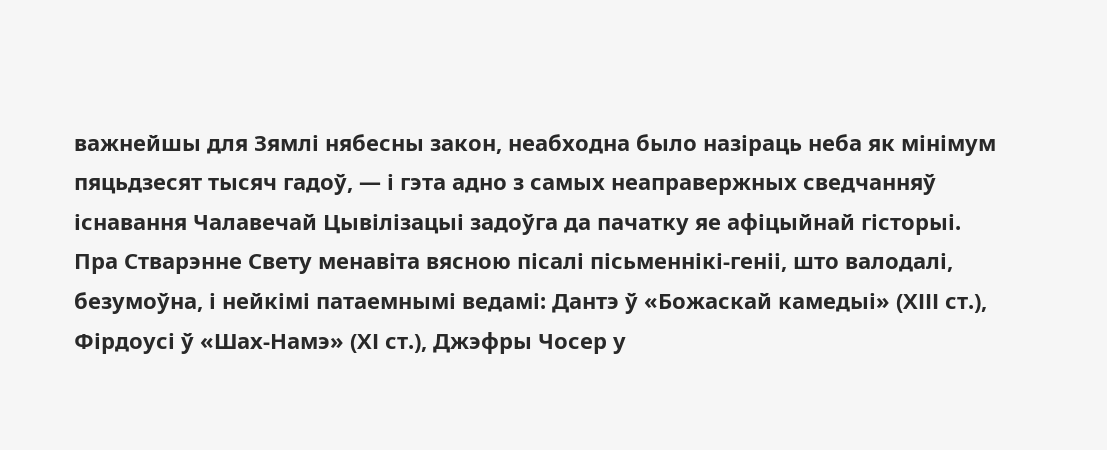важнейшы для Зямлі нябесны закон, неабходна было назіраць неба як мінімум пяцьдзесят тысяч гадоў, — і гэта адно з самых неаправержных сведчанняў існавання Чалавечай Цывілізацыі задоўга да пачатку яе афіцыйнай гісторыі.
Пра Стварэнне Свету менавіта вясною пісалі пісьменнікі-геніі, што валодалі, безумоўна, і нейкімі патаемнымі ведамі: Дантэ ў «Божаскай камедыі» (ХІІІ ст.), Фірдоусі ў «Шах-Намэ» (ХІ ст.), Джэфры Чосер у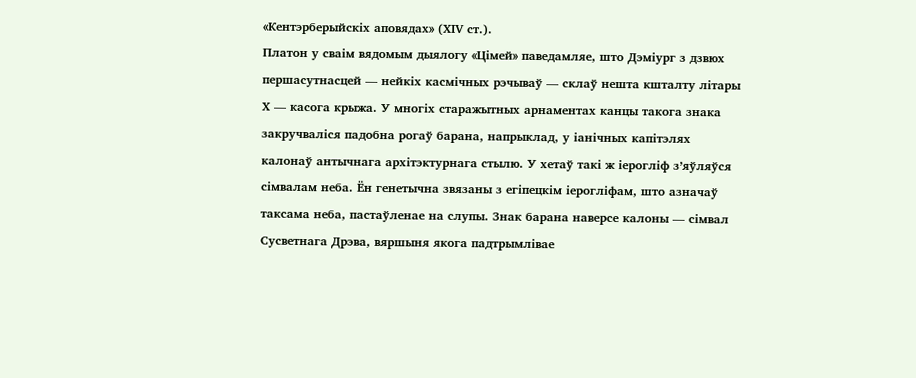«Кентэрберыйскіх аповядах» (ХІV ст.).
Платон у сваім вядомым дыялогу «Цімей» паведамляе, што Дэміург з дзвюх першасутнасцей — нейкіх касмічных рэчываў — склаў нешта кшталту літары Х — касога крыжа. У многіх старажытных арнаментах канцы такога знака закручваліся падобна рогаў барана, напрыклад, у іанічных капітэлях калонаў антычнага архітэктурнага стылю. У хетаў такі ж іерогліф з’яўляўся сімвалам неба. Ён генетычна звязаны з егіпецкім іерогліфам, што азначаў таксама неба, пастаўленае на слупы. Знак барана наверсе калоны — сімвал Сусветнага Дрэва, вяршыня якога падтрымлівае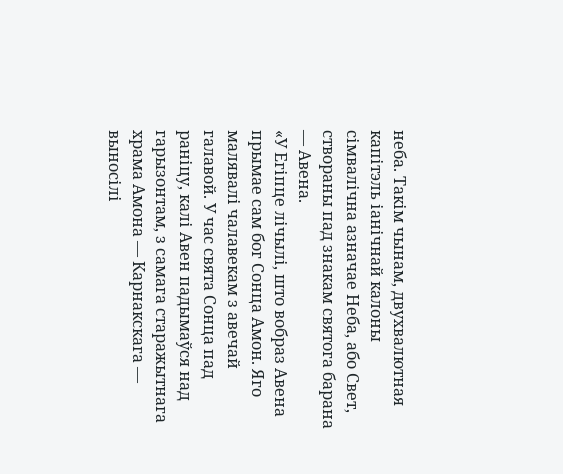неба. Такім чынам, двухвалютная капітэль іанічнай калоны сімвалічна азначае Неба, або Свет, створаны пад знакам святога барана — Авена.
«У Егіпце лічылі, што вобраз Авена прымае сам бог Сонца Амон. Яго малявалі чалавекам з авечай галавой. У час свята Сонца пад раніцу, калі Авен падымаўся над гарызонтам, з самага старажытнага храма Амона — Карнакскага — выносілі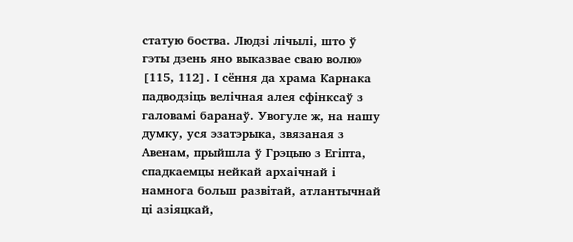статую боства. Людзі лічылі, што ў гэты дзень яно выказвае сваю волю» [115, 112]. І сёння да храма Карнака падводзіць велічная алея сфінксаў з галовамі баранаў. Увогуле ж, на нашу думку, уся эзатэрыка, звязаная з Авенам, прыйшла ў Грэцыю з Егіпта, спадкаемцы нейкай архаічнай і намнога больш развітай, атлантычнай ці азіяцкай,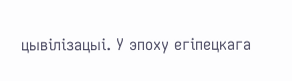цывілізацыі. У эпоху егіпецкага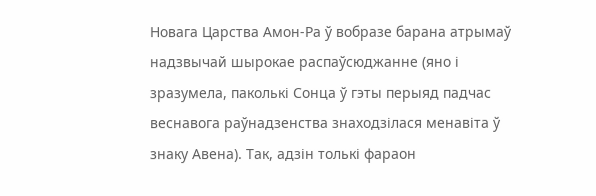Новага Царства Амон-Ра ў вобразе барана атрымаў надзвычай шырокае распаўсюджанне (яно і зразумела, паколькі Сонца ў гэты перыяд падчас веснавога раўнадзенства знаходзілася менавіта ў знаку Авена). Так, адзін толькі фараон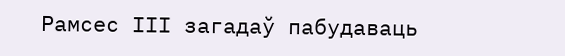Рамсес ІІІ загадаў пабудаваць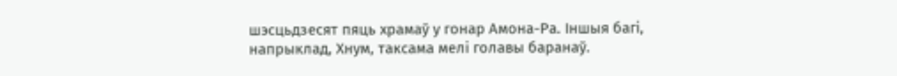шэсцьдзесят пяць храмаў у гонар Амона-Ра. Іншыя багі, напрыклад, Хнум, таксама мелі голавы баранаў.